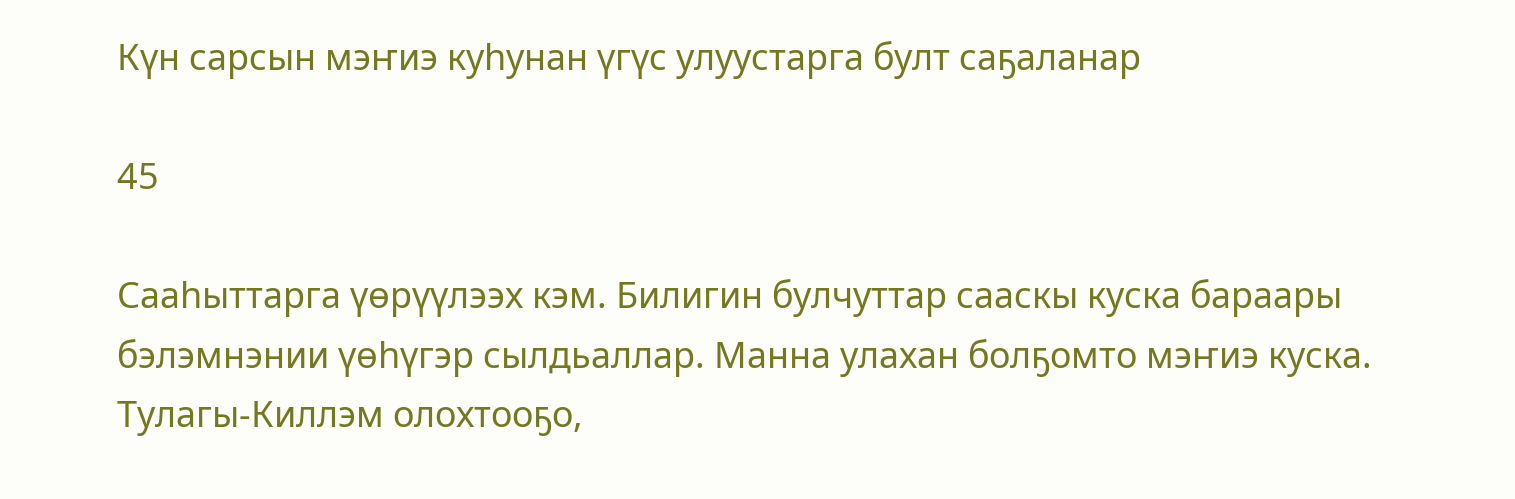Күн сарсын мэҥиэ куһунан үгүс улуустарга булт саҕаланар

45

Сааһыттарга үөрүүлээх кэм. Билигин булчуттар сааскы куска бараары бэлэмнэнии үөһүгэр сылдьаллар. Манна улахан болҕомто мэҥиэ куска. Тулагы-Киллэм олохтооҕо,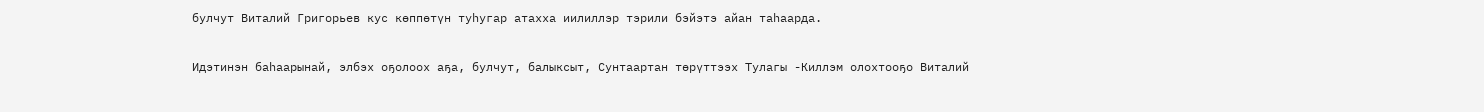булчут Виталий Григорьев кус көппөтүн туһугар атахха иилиллэр тэрили бэйэтэ айан таһаарда.

Идэтинэн баһаарынай, элбэх оҕолоох аҕа, булчут, балыксыт, Сунтаартан төрүттээх Тулагы -Киллэм олохтооҕо Виталий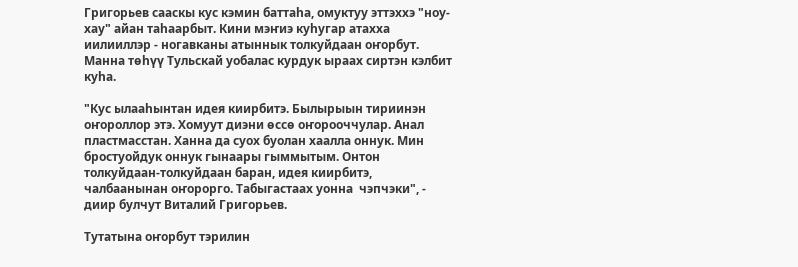Григорьев сааскы кус кэмин баттаһа, омуктуу эттэххэ "ноу-хау" айан таһаарбыт. Кини мэҥиэ куһугар атахха иилииллэр - ногавканы атыннык толкуйдаан оҥорбут. Манна төһүү Тульскай уобалас курдук ыраах сиртэн кэлбит куһа.

"Кус ылааһынтан идея киирбитэ. Былырыын тириинэн оҥороллор этэ. Хомуут диэни өссө оҥорооччулар. Анал пластмасстан. Ханна да суох буолан хаалла оннук. Мин бростуойдук оннук гынаары гыммытым. Онтон толкуйдаан-толкуйдаан баран, идея киирбитэ, чалбаанынан оҥорорго. Табыгастаах уонна  чэпчэки", - диир булчут Виталий Григорьев.

Тутатына оҥорбут тэрилин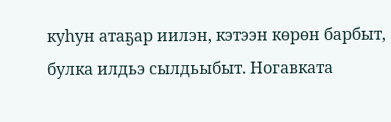куһун атаҕар иилэн, кэтээн көрөн барбыт, булка илдьэ сылдьыбыт. Ногавката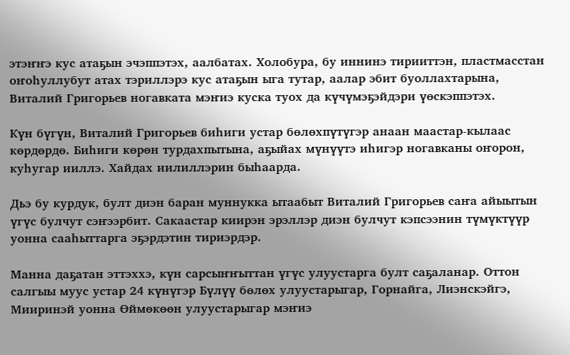этэҥҥэ кус атаҕын эчэппэтэх, аалбатах. Холобура, бу иннинэ тирииттэн, пластмасстан оҥоһуллубут атах тэриллэрэ кус атаҕын ыга тутар, аалар эбит буоллахтарына, Виталий Григорьев ногавката мэҥиэ куска туох да күчүмэҕэйдэри үөскэппэтэх.

Күн бүгүн, Виталий Григорьев биһиги устар бөлөхпүтүгэр анаан маастар-кылаас көрдөрдө. Биһиги көрөн турдахпытына, аҕыйах мүнүүтэ иһигэр ногавканы оҥорон, куһугар ииллэ. Хайдах иилиллэрин быһаарда.

Дьэ бу курдук, булт диэн баран муннукка ытаабыт Виталий Григорьев саҥа айыытын үгүс булчут сэҥээрбит. Сакаастар киирэн эрэллэр диэн булчут кэпсээнин түмүктүүр уонна сааһыттарга эҕэрдэтин тириэрдэр.

Манна даҕатан эттэххэ, күн сарсыҥҥыттан үгүс улуустарга булт саҕаланар. Оттон салгыы муус устар 24 күнүгэр Бүлүү бөлөх улуустарыгар, Горнайга, Лиэнскэйгэ, Мииринэй уонна Өймөкөөн улуустарыгар мэҥиэ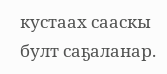кустаах сааскы булт саҕаланар.